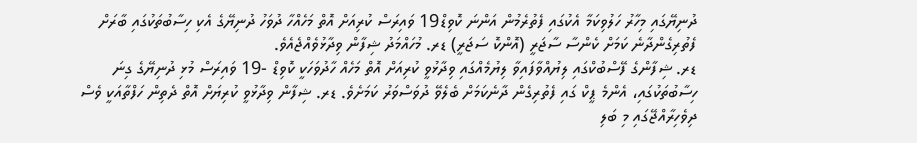ދުނިޔޭގައި މިހާރު ހަލުވިކަމާ އެކުގައި ފެތުރެމުން އަންނަ ކޮވިޑް19 ވައިރަސް ކުރިއަށް އޮތް މަހެއްހާ ދުވަހު ދުނިޔޭގެ އެކި ހިސާބުތަކުގައި ބާރަށް ފެތުރިގެންދާނެ ކަމަށް ކެންސާ ސާޖަރީ (އޮންކޮ ސަޖަރީ) ޑރ. މުހައްމަދު ޝިފާން ވިދާޅުވެއްޖެއެވެ.
ޑރ. ޝިފާންގެ ފޭސްބުކްގައި ލިޔުއްވާފައިވާ ލިޔުމެއްގައި ވިދާޅުވީ ކުރިއަށް އޮތް މަހެއް ހާދުވަހަކީ ކޮވިޑް -19 ވައިރަސް މުޅި ދުނިޔޭގެ ގިނަ ހިސާބުތަކުގައި، އެންމެ ޕީކް ގައި ފެތުރިގެން ދާނެކަމަށް ބެލެވޭ ދުވަސްވަރު ކަމަށެވެ. ޑރ. ޝިފާން ވިދާޅުވީ ކުރިޔަށް އޮތް ދެތިން ހަފްތާއަކީ ވެސް ދިވެހިރާއްޖޭގައި މި ބަލި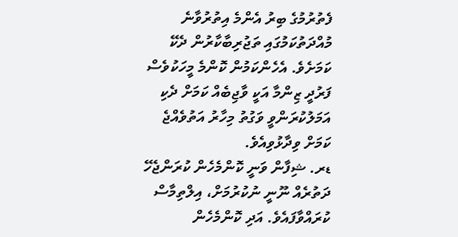ފެތުރުމުގެ ބިރު އެންމެ އިތުރުވާނެ މުއްދަތުކަމުގައި ތަޖުރިބާކާރުން ދެކޭ ކަމަށެވެ. އެހެންކަމުން ކޮންމެ މީހަކުވެސް ފަރުދީ ޒިންމާ އަކީ ވާޖިބެއް ކަމަށް ދެކި އަމަލުކުރަންވީ ވަގުތު މިހާރު އަތުވެއްޖެ ކަމަށް ވިދާޅުވިއެވެ.
ޑރ. ޝިފާން ވަނީ ކޮންމެހެން ކުރަންޖެހޭ ދަތުރެއް ނޫނީ ނުކުރުމަށް، އިލްތިމާސް ކުރައްވާފައެވެ. އަދި ކޮންމެހެން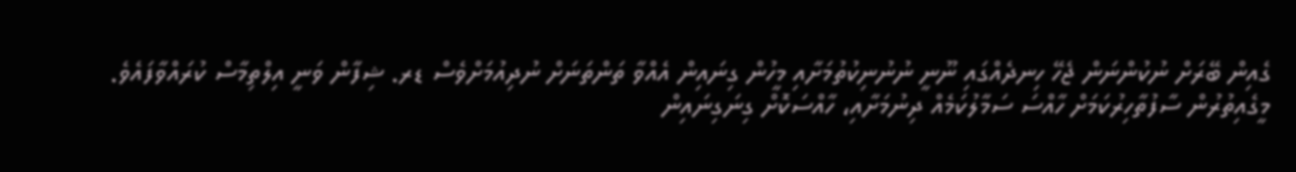ގެއިން ބޭރަށް ނުކުންނަން ޖެހޭ ހިނދެއްގައި ނޫނީ ނުނުނިކުތުމަށާއި މީހުން ގިނައިން އެއްވާ ތަންތަނަށް ނުދިއުމަށްވެސް ޑރ. ޝިފާން ވަނީ އިލްތިމާސް ކުރައްވާފައެވެ. މީގެއިތުރުން ސާފުތާހިރުކަމަށް ހާއްސަ ސަމާލުކަމެއް ދިނުމަށާއި، ހާއްސަކޮށް ގިނަގިނައިން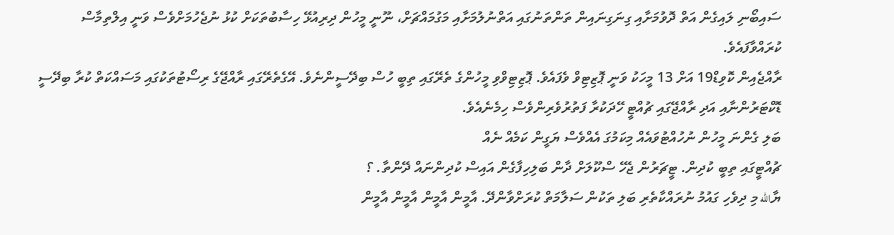ސައިބޯނި ލައިގެން އަތް ދޮވުމަށާއި ގިނަގިނައިން ތަންތަނުގައި އަތްނުލުމަށާއި މަގުމައްޗަށް، ނޫނީ މީހުން ދިރިއުޅޭ ހިސާބުތަކަށް ކުޅު ނުޖެހުމަށްވެސް ވަނީ އިލްތިމާސް ކުރައްވާފައެވެ.
ރާއްޖެއިން ކޮވިޑް19 އަށް 13 މީހަކު ވަނީ ޕޮޒިޓިވް ވެފައެވެ. ޕޮޒިޓިވްވި މީހުންގެ ތެރޭގައި ތިބީ ހުސް ބިދޭސީންނެވެ. އޭގެތެރޭގައި ރާއްޖޭގެ ރިސޯޓުތަކުގައި މަސައްކަތް ކުރާ ބިދޭސީ ޑޮކްޓަރުންނާއި އަދި ރާއްޖޭގައި ޗުއްޓީ ހޭދަކުރާ ފަތުރުވެރިންވެސް ހިމެނެއެވެ.
ބަލި ގެންނަ މީހުން ނުހުއްޓުވައެއް މިކަމުގަ އެއްވެސް ޔަގީން ކަމެއް ނެއް
ޗުއްޓީގައި ތިބީ ކުދިން. ޓީޗަރުން ޖެހޭ ސްކޫލަށް ދާން ބަލިހިފާގެން އައިސް ކުދިންނައް ދޭންތާ. ؟
ޔާالله މި ދިވެހި ގައުމު ނުރައްކާތެރި ބަލި ތަކުން ސަލާމަތް ކުރަށްވާންދޭ. އާމީން އާމީން އާމީން އާމީން